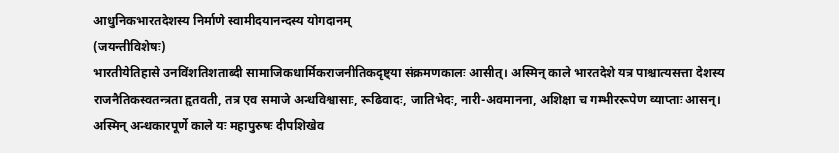आधुनिकभारतदेशस्य निर्माणे स्वामीदयानन्दस्य योगदानम्
(जयन्तीविशेषः)
भारतीयेतिहासे उनविंशतिशताब्दी सामाजिकधार्मिकराजनीतिकदृष्ट्या संक्रमणकालः आसीत्। अस्मिन् काले भारतदेशे यत्र पाश्चात्यसत्ता देशस्य राजनैतिकस्वतन्त्रता हृतवती, तत्र एव समाजे अन्धविश्वासाः, रूढिवादः, जातिभेदः, नारी-अवमानना, अशिक्षा च गम्भीररूपेण व्याप्ताः आसन्। अस्मिन् अन्धकारपूर्णे काले यः महापुरुषः दीपशिखेव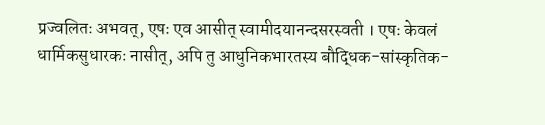प्रज्वलितः अभवत्, एषः एव आसीत् स्वामीदयानन्दसरस्वती । एषः केवलं धार्मिकसुधारकः नासीत्, अपि तु आधुनिकभारतस्य बौद्धिक-सांस्कृतिक-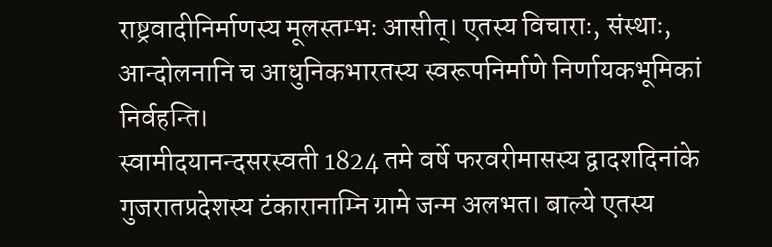राष्ट्रवादीनिर्माणस्य मूलस्तम्भः आसीत्। एतस्य विचाराः, संस्थाः, आन्दोलनानि च आधुनिकभारतस्य स्वरूपनिर्माणे निर्णायकभूमिकां निर्वहन्ति।
स्वामीदयानन्दसरस्वती 1824 तमे वर्षे फरवरीमासस्य द्वादशदिनांके गुजरातप्रदेशस्य टंकारानाम्नि ग्रामे जन्म अलभत। बाल्ये एतस्य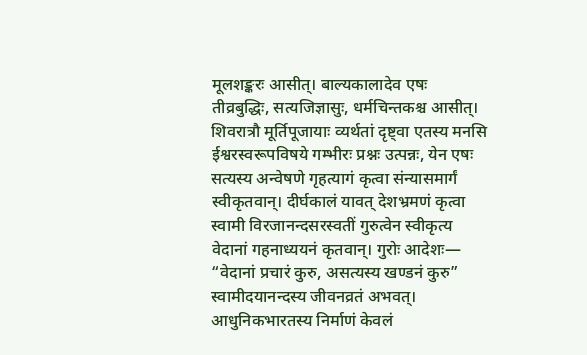मूलशङ्करः आसीत्। बाल्यकालादेव एषः तीव्रबुद्धिः, सत्यजिज्ञासुः, धर्मचिन्तकश्च आसीत्। शिवरात्रौ मूर्तिपूजायाः व्यर्थतां दृष्ट्वा एतस्य मनसि ईश्वरस्वरूपविषये गम्भीरः प्रश्नः उत्पन्नः, येन एषः सत्यस्य अन्वेषणे गृहत्यागं कृत्वा संन्यासमार्गं स्वीकृतवान्। दीर्घकालं यावत् देशभ्रमणं कृत्वा स्वामी विरजानन्दसरस्वतीं गुरुत्वेन स्वीकृत्य वेदानां गहनाध्ययनं कृतवान्। गुरोः आदेशः— “वेदानां प्रचारं कुरु, असत्यस्य खण्डनं कुरु” स्वामीदयानन्दस्य जीवनव्रतं अभवत्। आधुनिकभारतस्य निर्माणं केवलं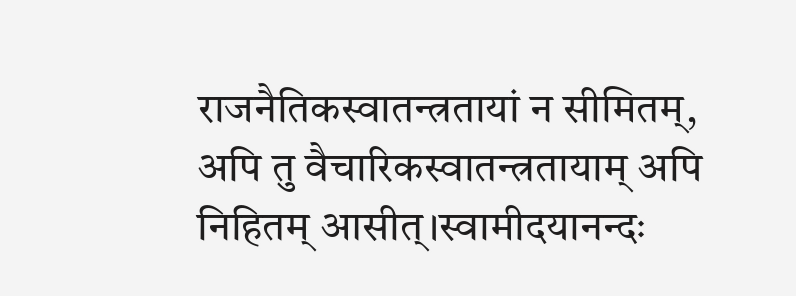राजनैतिकस्वातन्त्रतायां न सीमितम्, अपि तु वैचारिकस्वातन्त्रतायाम् अपि निहितम् आसीत्।स्वामीदयानन्दः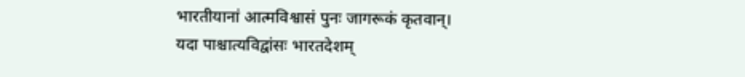भारतीयानां आत्मविश्वासं पुनः जागरूकं कृतवान्।
यदा पाश्चात्यविद्वांसः भारतदेशम्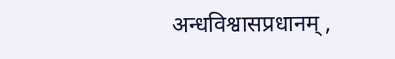अन्धविश्वासप्रधानम् ,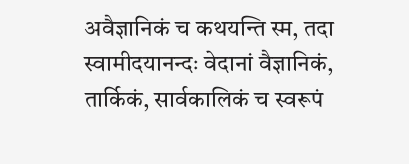अवैज्ञानिकं च कथयन्ति स्म, तदा स्वामीदयानन्दः वेदानां वैज्ञानिकं, तार्किकं, सार्वकालिकं च स्वरूपं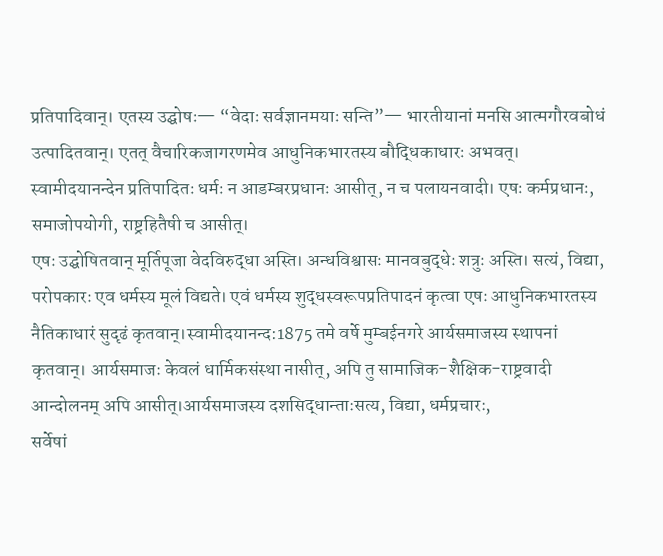प्रतिपादिवान्। एतस्य उद्घोषः— “वेदाः सर्वज्ञानमयाः सन्ति”— भारतीयानां मनसि आत्मगौरवबोधं उत्पादितवान्। एतत् वैचारिकजागरणमेव आधुनिकभारतस्य बौद्धिकाधारः अभवत्। स्वामीदयानन्देन प्रतिपादितः धर्मः न आडम्बरप्रधानः आसीत्, न च पलायनवादी। एषः कर्मप्रधानः, समाजोपयोगी, राष्ट्रहितैषी च आसीत्।
एषः उद्घोषितवान् मूर्तिपूजा वेदविरुद्धा अस्ति। अन्धविश्वासः मानवबुद्धेः शत्रुः अस्ति। सत्यं, विद्या, परोपकारः एव धर्मस्य मूलं विद्यते। एवं धर्मस्य शुद्धस्वरूपप्रतिपादनं कृत्वा एषः आधुनिकभारतस्य नैतिकाधारं सुदृढं कृतवान्।स्वामीदयानन्द:1875 तमे वर्षे मुम्बईनगरे आर्यसमाजस्य स्थापनां कृतवान्। आर्यसमाजः केवलं धार्मिकसंस्था नासीत्, अपि तु सामाजिक-शैक्षिक-राष्ट्रवादी आन्दोलनम् अपि आसीत्।आर्यसमाजस्य दशसिद्धान्ताःसत्य, विद्या, धर्मप्रचारः,
सर्वेषां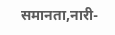समानता,नारी-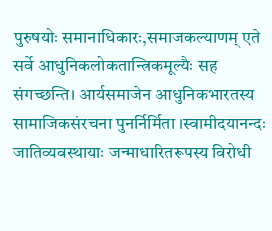पुरुषयोः समानाधिकारः,समाजकल्याणम् एते सर्वे आधुनिकलोकतान्त्रिकमूल्यैः सह संगच्छन्ति। आर्यसमाजेन आधुनिकभारतस्य सामाजिकसंरचना पुनर्निर्मिता ।स्वामीदयानन्दः जातिव्यवस्थायाः जन्माधारितरूपस्य विरोधी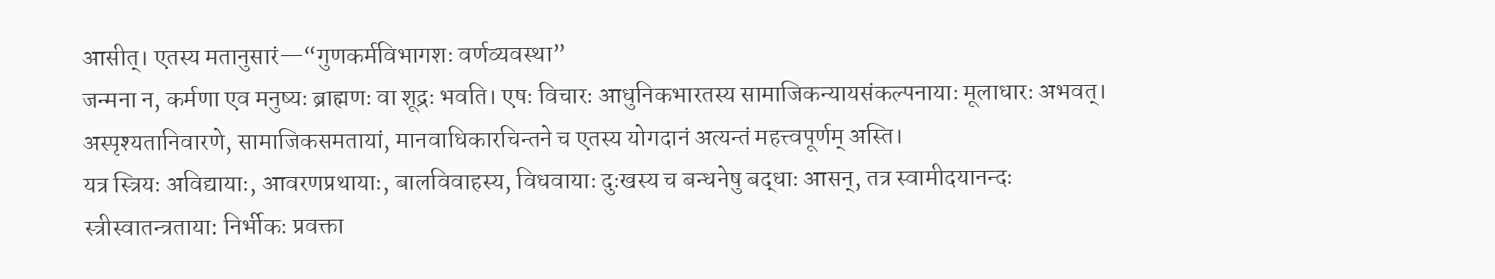आसीत्। एतस्य मतानुसारं—“गुणकर्मविभागशः वर्णव्यवस्था”
जन्मना न, कर्मणा एव मनुष्यः ब्राह्मणः वा शूद्रः भवति। एषः विचारः आधुनिकभारतस्य सामाजिकन्यायसंकल्पनायाः मूलाधारः अभवत्। अस्पृश्यतानिवारणे, सामाजिकसमतायां, मानवाधिकारचिन्तने च एतस्य योगदानं अत्यन्तं महत्त्वपूर्णम् अस्ति।
यत्र स्त्रियः अविद्यायाः, आवरणप्रथायाः, बालविवाहस्य, विधवायाः दुःखस्य च बन्धनेषु बद्धाः आसन्, तत्र स्वामीदयानन्दः स्त्रीस्वातन्त्रताया: निर्भीकः प्रवक्ता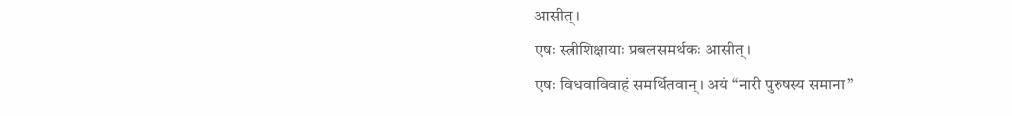आसीत्।
एषः स्त्रीशिक्षायाः प्रबलसमर्थकः आसीत्।
एषः विधवाविवाहं समर्थितवान्। अयं “नारी पुरुषस्य समाना”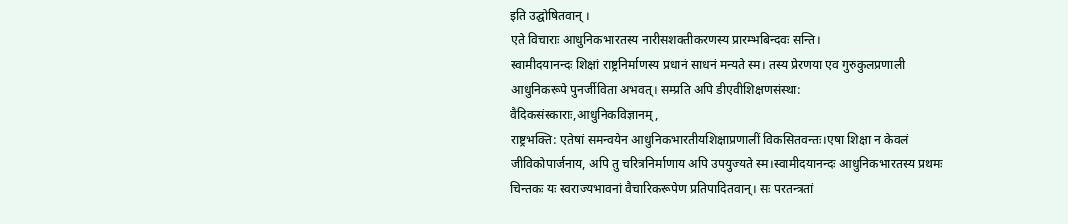इति उद्घोषितवान् ।
एते विचाराः आधुनिकभारतस्य नारीसशक्तीकरणस्य प्रारम्भबिन्दवः सन्ति।
स्वामीदयानन्दः शिक्षां राष्ट्रनिर्माणस्य प्रधानं साधनं मन्यते स्म। तस्य प्रेरणया एव गुरुकुलप्रणाली आधुनिकरूपे पुनर्जीविता अभवत्। सम्प्रति अपि डीएवीशिक्षणसंस्था:
वैदिकसंस्काराः,आधुनिकविज्ञानम्,
राष्ट्रभक्ति: एतेषां समन्वयेन आधुनिकभारतीयशिक्षाप्रणालीं विकसितवन्तः।एषा शिक्षा न केवलं जीविकोपार्जनाय, अपि तु चरित्रनिर्माणाय अपि उपयुज्यते स्म।स्वामीदयानन्दः आधुनिकभारतस्य प्रथमः चिन्तकः यः स्वराज्यभावनां वैचारिकरूपेण प्रतिपादितवान्। सः परतन्त्रतां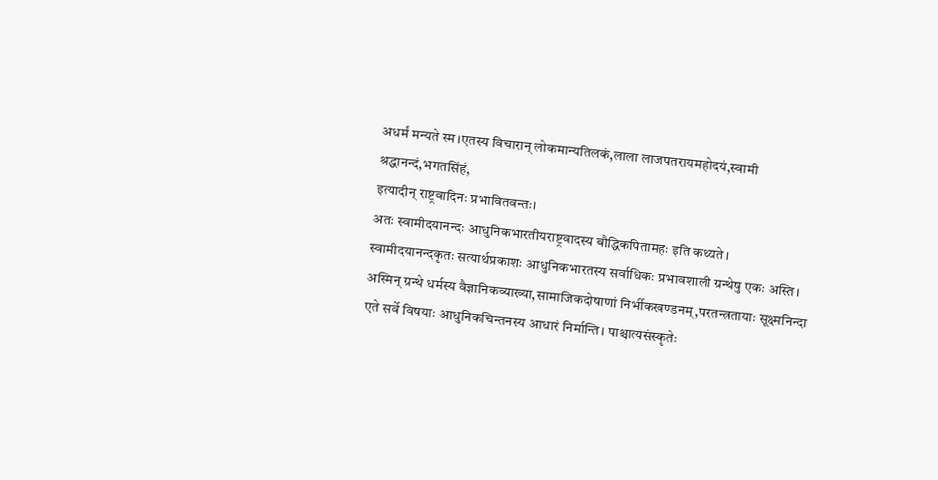अधर्मं मन्यते स्म।एतस्य विचारान् लोकमान्यतिलकं,लाला लाजपतरायमहोदयं,स्वामी श्रद्धानन्दं,भगतसिंहं,
इत्यादीन् राष्ट्रवादिनः प्रभावितवन्तः।
अतः स्वामीदयानन्दः आधुनिकभारतीयराष्ट्रवादस्य बौद्धिकपितामहः इति कथ्यते।
स्वामीदयानन्दकृतः सत्यार्थप्रकाशः आधुनिकभारतस्य सर्वाधिकः प्रभावशाली ग्रन्थेषु एकः अस्ति। अस्मिन् ग्रन्थे धर्मस्य वैज्ञानिकव्याख्या,सामाजिकदोषाणां निर्भीकखण्डनम्,परतन्त्रतायाः सूक्ष्मनिन्दा
एते सर्वे विषयाः आधुनिकचिन्तनस्य आधारं निर्मान्ति। पाश्चात्यसंस्कृतेः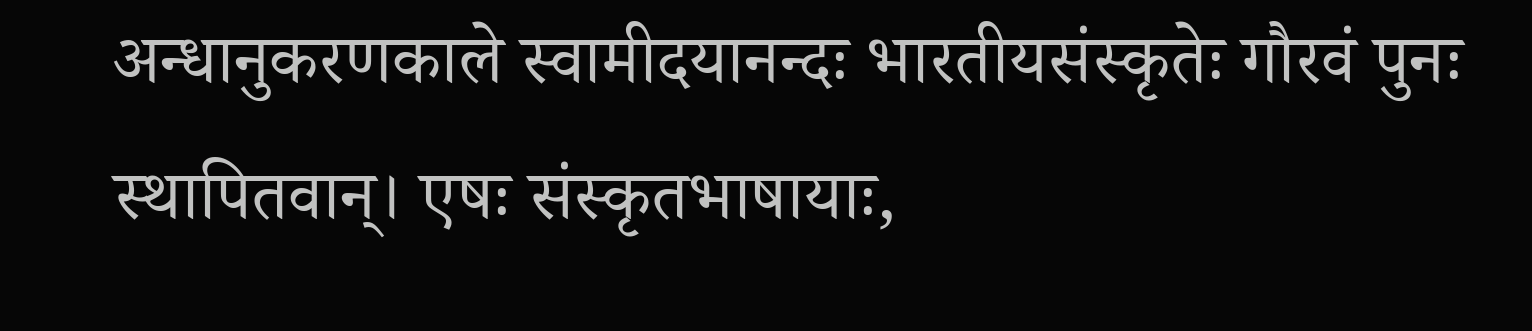अन्धानुकरणकाले स्वामीदयानन्दः भारतीयसंस्कृतेः गौरवं पुनः स्थापितवान्। एषः संस्कृतभाषायाः,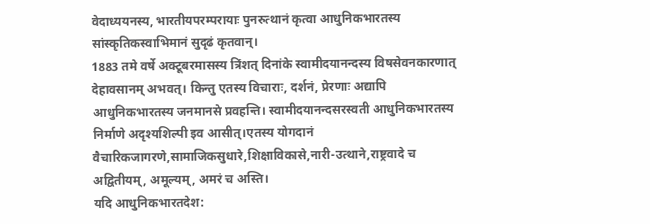वेदाध्ययनस्य, भारतीयपरम्परायाः पुनरुत्थानं कृत्वा आधुनिकभारतस्य सांस्कृतिकस्वाभिमानं सुदृढं कृतवान्।
1883 तमे वर्षे अक्टूबरमासस्य त्रिंशत् दिनांके स्वामीदयानन्दस्य विषसेवनकारणात् देहावसानम् अभवत्। किन्तु एतस्य विचाराः, दर्शनं, प्रेरणाः अद्यापि आधुनिकभारतस्य जनमानसे प्रवहन्ति। स्वामीदयानन्दसरस्वती आधुनिकभारतस्य निर्माणे अदृश्यशिल्पी इव आसीत्।एतस्य योगदानं वैचारिकजागरणे,सामाजिकसुधारे,शिक्षाविकासे,नारी-उत्थाने,राष्ट्रवादे च अद्वितीयम्, अमूल्यम्, अमरं च अस्ति।
यदि आधुनिकभारतदेश: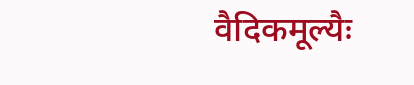वैदिकमूल्यैः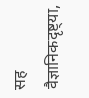सह वैज्ञानिकदृष्ट्या,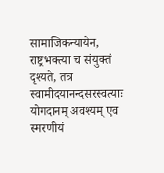सामाजिकन्यायेन, राष्ट्रभक्त्या च संयुक्तं दृश्यते, तत्र स्वामीदयानन्दसरस्वत्याः योगदानम् अवश्यम् एव स्मरणीयं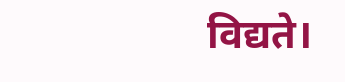विद्यते।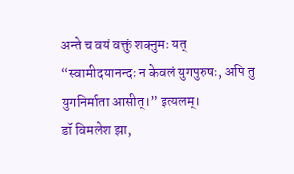अन्ते च वयं वक्तुं शक्नुमः यत् “स्वामीदयानन्दः न केवलं युगपुरुषः, अपि तु युगनिर्माता आसीत्।” इत्यलम्।
डॉ विमलेश झा,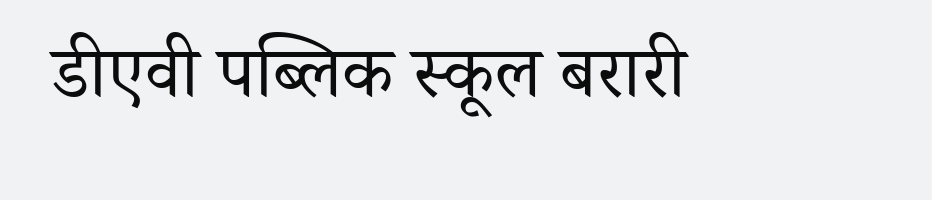डीएवी पब्लिक स्कूल बरारी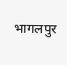भागलपुर